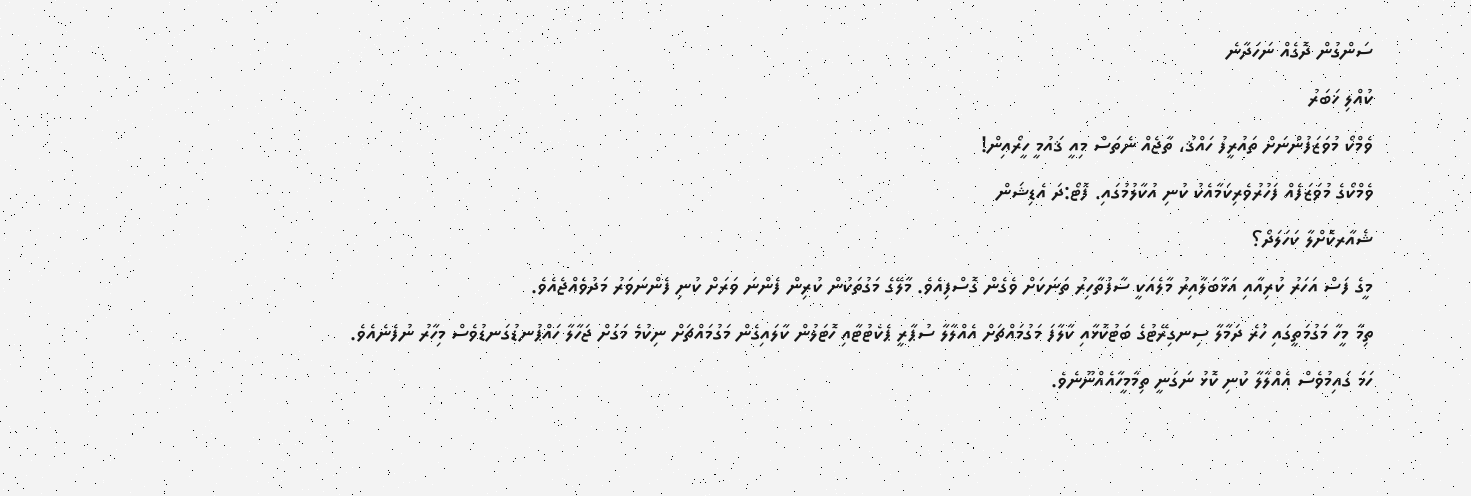ސަންގުން ދޮގެއް ނަހަދާނެ
ކުއްލި ޚަބަރު
ވެމްކޯ މުވަޒަފުންނަށް ތައުރީފު ހައްޤު، ތާޖެއް ނެތަސް މިއީ ޤައުމީ ހީރޯއިން!
ވެމްކޯގެ މުވަޒަފެއް ފަހުރުވެރިކަމާއެކު ކުނި އުކާލުމުގައި. ފޮޓޯ:ދަ އެޑިޝަން
ޝެއާރކޮށްލާ ކަހަލަދޯ؟
މީގެ ފަސް އަހަރު ކުރިއާއި އަޅާބަލާއިރު މާލެއަކީ ސާފުތާހިރު ތަނަކަށް ވެގެން ގޮސްފިއެވެ. މާލޭގެ މަގުތަކުން ކުރިން ފެންނަ ވަރަށް ކުނި ފެންނަވަރު މަދުވެއްޖެއެވެ.
ތިމާ މީހާ މަގުމަތީގައި ހުރެ ދަމާލާ ސިނގިރޭޓުގެ ބަޓުކޮޅާއި ކާލާފަ މަގުމައްޗަށް އެއްލާލާ ސުޕާރީ ޕެކެޓުޓާއި ހޮޓަލުން ކާލައިގެން މަގުމައްޗަށް ނިކުމެ މަގަށް ޖަހާލާ ހައްޕުނޑުގަނޑުވެސް މިހާރު ނުފެނެއެވެ.
ހަމަ ގައިމުވެސް އެއްލާލާ ކުނި ކޮޅު ނަގަނީ ތިމާމީހާއެއްނޫނެވެ.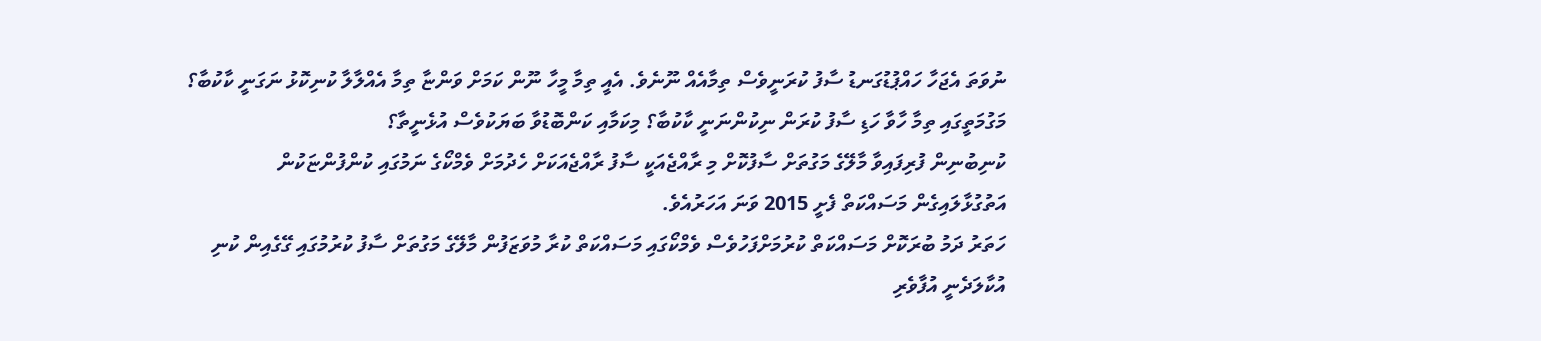ނުވަތަ އެޖަހާ ހައްޕުޑުގަނޑު ސާފު ކުރަނީވެސް ތިމާއެއް ނޫނެވެ. އެއީ ތިމާ މީހާ ނޫން ކަމަށް ވަންޏާ ތިމާ އެއްލާލާ ކުނިކޮޅު ނަގަނީ ކާކުބާ؟ މަގުމަތީގައި ތިމާ ހާވާ ހަޑި ސާފު ކުރަން ނިކުންނަނީ ކާކުބާ؟ މިކަމާއި ކަންބޮޑުވާ ބަޔަކުވެސް އުޅެނީތާ؟
ކުނިބުނިން ފުރިފައިވާ މާލޭގެ މަގުތަށް ސާފުކޮށް މި ރާއްޖެއަކީ ސާފު ރާއްޖެއަކަށް ހެދުމަށް ވެމްކޯގެ ނަމުގައި ކުންފުންޏަކުން އަތުގުޅާލައިގެން މަސައްކަތް ފެށީ 2015 ވަނަ އަހަރުއެވެ.
ހަތަރު ދަމު ބުރަކޮށް މަސައްކަތް ކުރުމަށްފަހުވެސް ވެމްކޯގައި މަސައްކަތް ކުރާ މުވަޒަފުން މާލޭގެ މަގުތަށް ސާފު ކުރުމުގައި ގޭގެއިން ކުނި އުކާލަދެނީ އުފާވެރި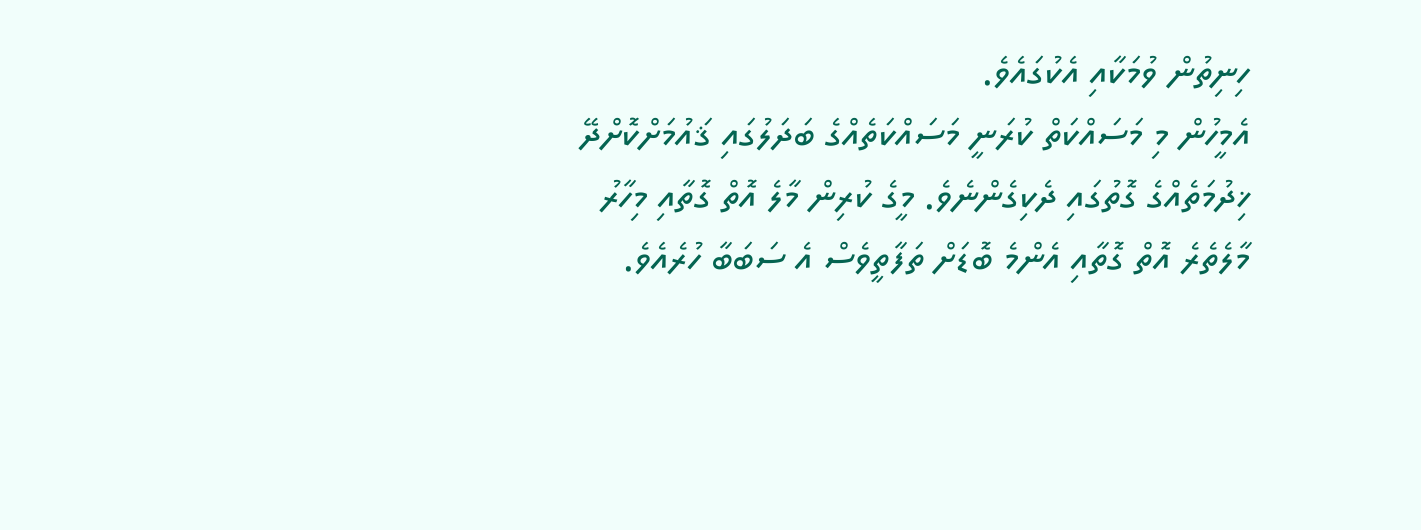ހިނިތުން ވުމަކާއި އެކުގައެވެ.
އެމީހުން މި މަސައްކަތް ކުރަނީ މަސައްކަތެއްގެ ބަދަލުގައި ޤައުމަށްކޮށްދޭ ޚިދުމަތެއްގެ ގޮތުގައި ދެކިގެންނެވެ. މީގެ ކުރިން މާލެ އޮތް ގޮތާއި މިހާރު މާލެތެރެ އޮތް ގޮތާއި އެންމެ ބޮޑަށް ތަފާތީވެސް އެ ސަބަބާ ހުރެއެވެ.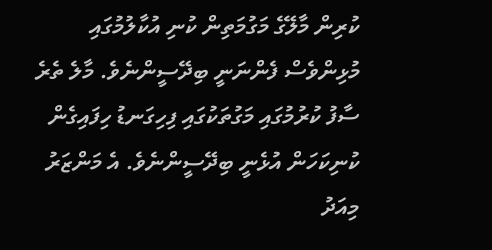ކުރިން މާލޭގެ މަގުމަތިން ކުނި އުކާލުމުގައި މުޅިންވެސް ފެންނަނީ ބިދޭސީންނެވެ. މާލެ ތެރެ ސާފު ކުރުމުގައި މަގުތަކުގައި ފިހިގަނޑު ހިފައިގެން ކުނިކަހަން އުޅެނީ ބިދޭސީންނެވެ. އެ މަންޒަރު މިއަދު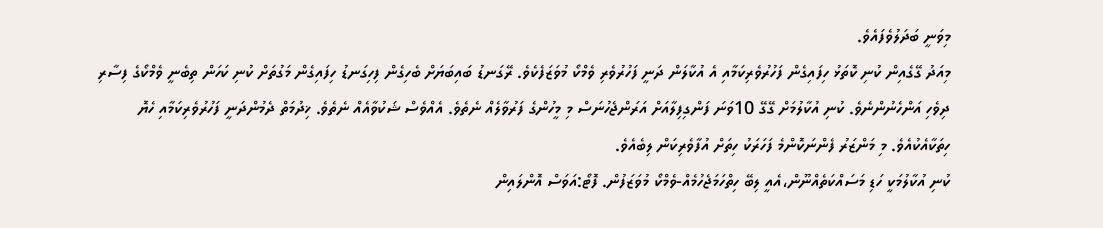މިވަނީ ބަދަލުވެފައެވެ.
މިއަދު ގޭގެއިން ކުނި ކޮތަޅު ހިފައިގެން ފަހުރުވެރިކަމާއި އެ އުކާލަން ދަނީ ފަހުރުވެރި ވެމްކޯ މުވަޒަފެކެވެ. ރޭގަނޑު ބައިބަޔަށް ބެހިގެން ފިހިގަނޑު ހިފައިގެން މަގުތަށް ކުނި ކަހަން ތިބެނީ ވެމްކޯގެ ފިސާރި ދިވެހި އަންހެނުންނެވެ. ކުނި އުކާލުމަށް ގޭގޭ 10ވަނަ ފަންގިފިލާއަށް އަރަންޖެހުނަސް މި މީހުންގެ ފަރުވާލެއް ނެތެވެ. އެއްވެސް ޝަކުވާއެއް ނެތެވެ. ޚިދުމަތް ދެމުންދަނީ ފަހުރުވެރިކަމާއި ހެޔޮ ހިތަކާއެކުއެވެ. މި މަންޒަރު ފެންނަކޮންމެ ފަހަރަކު ހިތަށް އުފާވެރިކަން ލިބެއެވެ.
ކުނި އުކާލުމަކީ ހަޑި މަސައްކަތެއްނޫން،އެއީ ލިބޭ ހިތްހަމަޖެހުމެއް-ވެމްކޯ މުވަޒަފުން. ފޮޓޯ:އަވަސް އޮންލައިން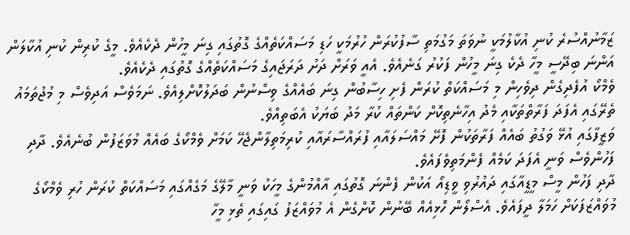ޒަމާނުއްސުރެ ކުނި އުކާލުމަކީ ނުވަތަ މަގުމަތި ސާފުކުރަން ހުރުމަކީ ހަޑި މަސައްކަތެއްގެ ގޮތުގައި ގިނަ މީހުން ދެކެއެވެ. މީގެ ކުރިން ކުނި އުކާލަން އަންނަ ބިދޭސީ މީހާ ދެކެ ގިނަ މީހުން ފަކުރު ގަނެއެވެ. އެއީ ވަރަށް ދަށު ދަރަޖައިގެ މަސައްކަތެއްގެ ގޮތުގައި ދެކެއެވެ.
ވެމްކޯ އުފެދިގެން ދިވެހިން މި މަސައްކަތް ކުރަން ފެށި ހިސާބުން ގިނަ ބައެއްގެ ވިސްނުން ބަދަލުކޮށްލިއެވެ. ނަމަވެސް އަދިވެސް މި މުޖުތަމައު ތެރޭގައި އެފަދަ ފަރާތްތަކާއި މެދު އިހާނެތިކޮށް ކަންތައް ކުރާ މަދު ބަޔަކު އެބަތިއްވެ.
ވަޒީފާގައި އުޅޭ ވަގުތު ބައެއް ފަރާތަކުން ފޮށޭ މައްސަލައާއި ފުރައްސާރައާއި ކުރިމަތިލާންޖެހޭ ކަމަށް ވެމްކޯގެ ބައެއް މުވަޒަފުން ބުނެއެވެ. ދާދި ފަހުންވެސް ވަނީ އެފަދަ ކަމެއް ފެންމަތިވެފައެވެ.
ދާދި ފަހުން މީސް މީޑީއާގައި ދައުރުވި ވީޑިއޯ އަކުން ފެންނަ ގޮތުގައި އާއްމުންގެ މީހަކު ވަނީ މާލޭގެ މަގެއްގައި މަސައްކަތް ކުރަން ހުރި ވެމްކޯގެ މުވައްޒަފަކަށް ހަމަލާ ދީފައެވެ. އެސްލޯން ހޮޅިއެއް ބޭނުން ކޮށްގެން އެ މުވައްޒަފު ގައިގައި ތެޅި މީހާ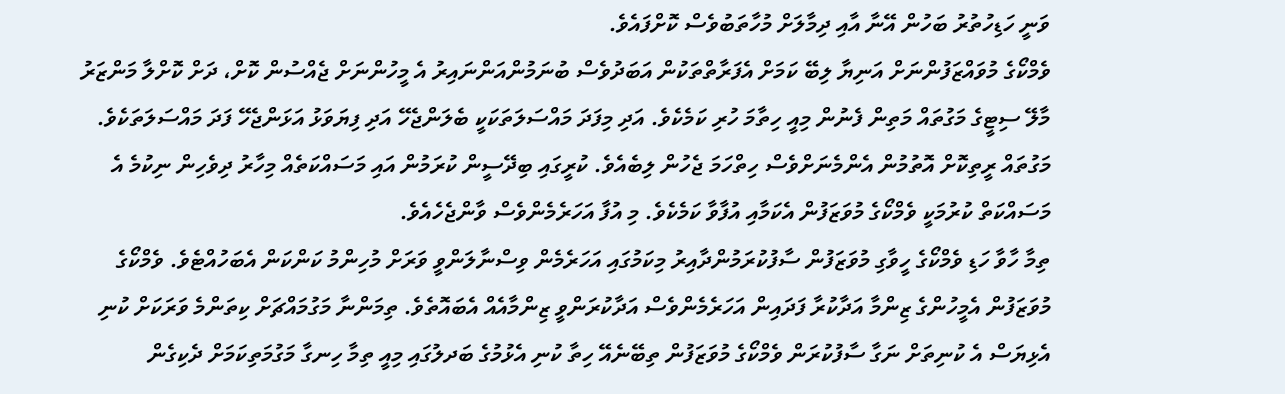ވަނީ ހަޑިހުތުރު ބަހުން އޭނާ އާއި ދިމާލަށް މުހާތަބުވެސް ކޮށްފައެވެ.
ވެމްކޯގެ މުވައްޒަފުންނަށް އަނިޔާ ލިބޭ ކަމަށް އެފަރާތްތަކުން އަބަދުވެސް ބުނަމުންއަންނައިރު އެ މީހުންނަށް ޖެއްސުން ކޮށް، ދަށް ކޮށްލާ މަންޒަރު މާލޭ ސިޓީގެ މަގުތައް މަތިން ފެނުން މިއީ ހިތާމަ ހުރި ކަމެކެވެ. އަދި މިފަދަ މައްސަލަތަކަކީ ބެލަންޖެހޭ އަދި ފިޔަވަޅު އަޅަންޖެހޭ ފަދަ މައްސަލަތަކެވެ.
މަގުތައް ރީތިކޮށް އޮތުމުން އެންމެނަށްވެސް ހިތްހަމަ ޖެހުން ލިބެއެވެ. ކުރީގައި ބިދޭސީން ކުރަމުން އައި މަސައްކަތެއް މިހާރު ދިވެހިން ނިކުމެ އެ މަސައްކަތް ކުރުމަކީ ވެމްކޯގެ މުވަޒަފުން އެކަމާއި އުފާވާ ކަމެކެވެ. މި އުފާ އަހަރެމެންވެސް ވާންޖެހެއެވެ.
ތިމާ ހާވާ ހަޑި ވެމްކޯގެ ހީވާގި މުވަޒަފުން ސާފުކުރަމުންދާއިރު މިކަމުގައި އަހަރެމެން ވިސްނާލަންވީ ވަރަށް މުހިންމު ކަންކަން އެބަހުއްޓެވެ. ވެމްކޯގެ މުވަޒަފުން އެމީހުންގެ ޒިންމާ އަދާކުރާ ފަދައިން އަހަރެމެންވެސް އަދާކުރަންވީ ޒިންމާއެއް އެބައޮތެވެ. ތިމަންނާ މަގުމައްޗަށް ކިތަންމެ ވަރަކަށް ކުނި އެޅިޔަސް އެ ކުނިތަށް ނަގާ ސާފުކުރަން ވެމްކޯގެ މުވަޒަފުން ތިބޭނެއޭ ހިތާ ކުނި އެޅުމުގެ ބަދލުގައި މިއީ ތިމާ ހިނގާ މަގުމަތިކަމަށް ދެކިގެން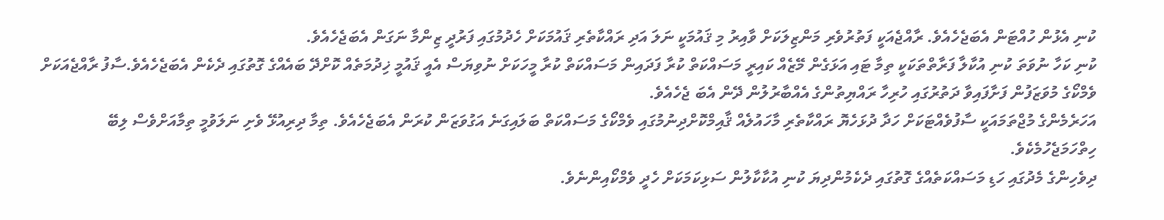ކުނި އެޅުން ހުއްޓަން އެބަޖެހެއެވެ. ރާއްޖެއަކީ ފަތުރުވެރި މަންޒިލަކަށް ވާއިރު މި ޤައުމަކީ ނަލަ އަދި ރައްކާތެރި ޤައުމަކަށް ހެދުމުގައި ފަރުދީ ޒިންމާ ނަގަން އެބަޖެހެއެވެ.
ކުނި ކަހާ ނުވަތަ ކުނި އުކާލާ ފަރާތްތަކަކީ ތިމާ ޓައި އަޅަގެން މޭޒެއް ކައިރީ މަސައްކަތް ކުރާ ފަދައިން މަސައްކަތް ކުރާ މީހަކަށް ނުވިޔަސް އެއީ ޤައުމީ ޚިދުމަތެއް ކޮށްދޭ ބައެއްގެ ގޮތުގައި ދެކެން އެބަޖެހެއެވެ.ސާފު ރާއްޖެއަކަށް ވެމްކޯގެ މުވަޒަފުން ފަށާފައިވާ ދަތުރުގައި ހުރިހާ ރައްޔިތުންގެ އެއްބާރުލުން ދޭން އެބަ ޖެހެއެވެ.
އަހަރެމެންގެ މުޖްތަމައަކީ ސާފުވެއްޓަކަށް ހަދާ ދުޅަހެޔޮ ރައްކާތެރި މާހައުލެއް ޤާއިމްކޮށްދިނުމުގައި ވެމްކޯގެ މަސައްކަތް ބަލައިގަނެ އަގުވަޒަން ކުރަން އެބަޖެހެއެވެ. ތިމާ ދިރިއުޅޭ ވެށި ނަލަވުމީ ތިމާއަށްވެސް ލިބޭ ހިތްހަމަޖެހުމެކެވެ.
ދިވެހިންގެ މެދުގައި ހަޑި މަސައްކަތެއްގެ ގޮތުގައި ދެކެމުންދިޔަ ކުނި އުކާކާލުން ސަޅިކަމަކަށް ހެދީ ވެމްކޯއިންނެވެ.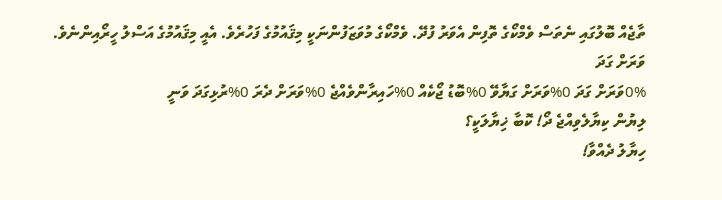ތާޖެއް ބޮލުގައި ނެތަސް ވެމްކޯގެ ތޮފިން އެވަރު ފުދޭ. ވެމްކޯގެ މުވަޒަފުންނަކީ މިޤައުމުގެ ފަހުރެވެ. އެއީ މިޤައުމުގެ އަސްލު ހީރޯއިންނެވެ.
ވަރަށް ގަދަ
0%ވަރަށް ގަދަ 0%ވަރަށް ގަޔާވޭ 0%ބޮޑު ޖޯކެއް 0%ހައިރާންވެއްޖެ 0%ވަރަށް ދެރަ 0%ރުޅިގަދަ ވަނީ
ލިޔުން ކިޔާލެވިއްޖެ ދޯ! ކޮބާ ޚިޔާލަކީ؟
ހިޔާލު ދެއްވާ!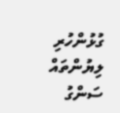ގުޅުންހުރި ލިޔުންތައް
ސަންގު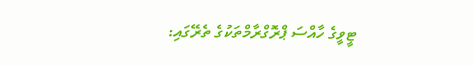ޓީވީގެ ހާއްސަ ޕްރޮގްރާމްތަކުގެ ތެރޭގައި: